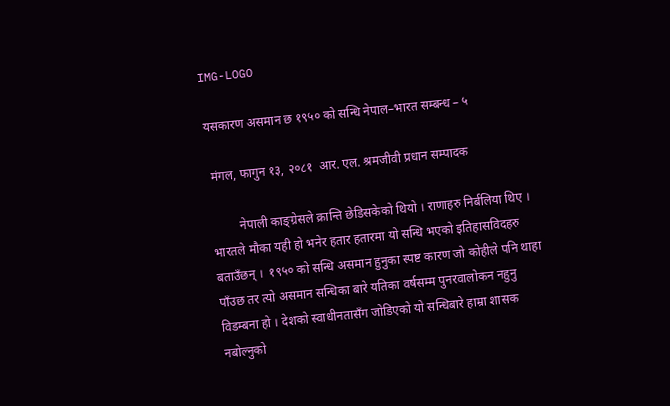IMG-LOGO

यसकारण असमान छ १९५० को सन्धि नेपाल–भारत सम्बन्ध – ५

 मंगल, फागुन १३, २०८१  आर. एल. श्रमजीवी प्रधान सम्पादक

         नेपाली काङ्ग्रेसले क्रान्ति छेडिसकेको थियो । राणाहरु निर्बलिया थिए । भारतले मौका यही हो भनेर हतार हतारमा यो सन्धि भएको इतिहासविदहरु बताउँछन् ।  १९५० को सन्धि असमान हुनुका स्पष्ट कारण जो कोहीले पनि थाहा पाँउछ तर त्यो असमान सन्धिका बारे यतिका वर्षसम्म पुनरवालोकन नहुनु विडम्बना हो । देशको स्वाधीनतासँग जोडिएको यो सन्धिबारे हाम्रा शासक नबोल्नुको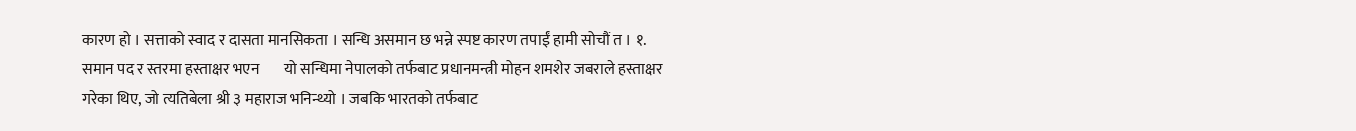कारण हो । सत्ताको स्वाद र दासता मानसिकता । सन्धि असमान छ भन्ने स्पष्ट कारण तपाईं हामी सोचौं त । १. समान पद र स्तरमा हस्ताक्षर भएन        यो सन्धिमा नेपालको तर्फबाट प्रधानमन्त्री मोहन शमशेर जबराले हस्ताक्षर गरेका थिए, जो त्यतिबेला श्री ३ महाराज भनिन्थ्यो । जबकि भारतको तर्फबाट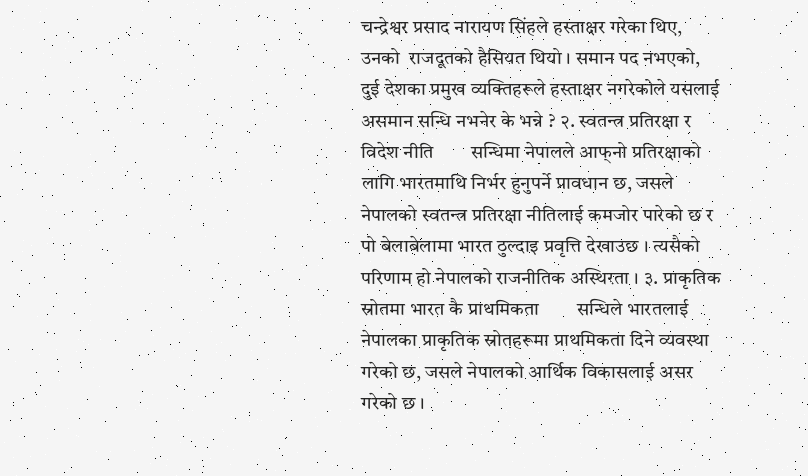चन्द्रेश्वर प्रसाद नारायण सिंहले हस्ताक्षर गरेका थिए, उनको  राजदूतको हैसियत थियो । समान पद नभएको,  दुई देशका प्रमुख व्यक्तिहरूले हस्ताक्षर नगरेकोले यसलाई असमान सन्धि नभनेर के भन्ने ? २. स्वतन्त्र प्रतिरक्षा र विदेश नीति        सन्धिमा नेपालले आफ्‌नो प्रतिरक्षाको लागि भारतमाथि निर्भर हुनुपर्ने प्रावधान छ, जसले नेपालको स्वतन्त्र प्रतिरक्षा नीतिलाई कमजोर पारेको छ र पो बेलाबेलामा भारत ठुल्दाइ प्रवृत्ति देखाउछ । त्यसैको परिणाम हो नेपालको राजनीतिक अस्थिरता । ३. प्राकृतिक स्रोतमा भारत कै प्राथमिकता        सन्धिले भारतलाई नेपालका प्राकृतिक स्रोतहरूमा प्राथमिकता दिने व्यवस्था गरेको छ, जसले नेपालको आर्थिक विकासलाई असर गरेको छ ।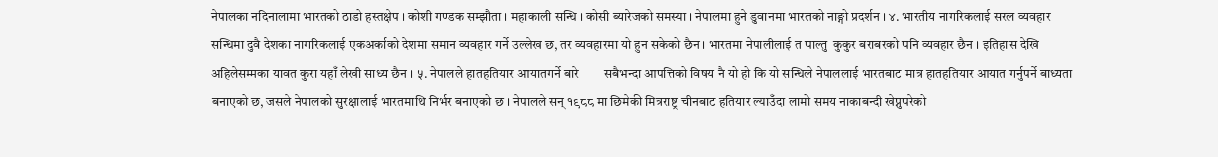नेपालका नदिनालामा भारतको ठाडो हस्तक्षेप । कोशी गण्डक सम्झौता । महाकाली सन्धि । कोसी ब्यारेजको समस्या । नेपालमा हुने डुवानमा भारतको नाङ्गो प्रदर्शन । ४. भारतीय नागरिकलाई सरल व्यवहार        सन्धिमा दुवै देशका नागरिकलाई एकअर्काको देशमा समान व्यवहार गर्ने उल्लेख छ, तर व्यवहारमा यो हुन सकेको छैन । भारतमा नेपालीलाई त पाल्तु  कुकुर बराबरको पनि व्यवहार छैन । इतिहास देखि अहिलेसम्मका यावत कुरा यहाँ लेखी साध्य छैन । ५. नेपालले हातहतियार आयातगर्ने बारे        सबैभन्दा आपत्तिको विषय नै यो हो कि यो सन्धिले नेपाललाई भारतबाट मात्र हातहतियार आयात गर्नुपर्ने बाध्यता बनाएको छ, जसले नेपालको सुरक्षालाई भारतमाथि निर्भर बनाएको छ । नेपालले सन् १९८८ मा छिमेकी मित्रराष्ट्र चीनबाट हतियार ल्याउँदा लामो समय नाकाबन्दी खेप्नुपरेको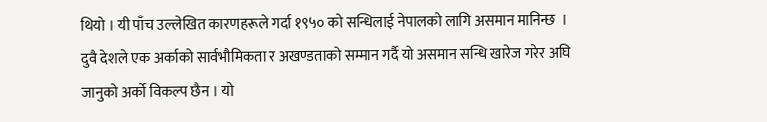थियो । यी पाँच उल्लेखित कारणहरूले गर्दा १९५० को सन्धिलाई नेपालको लागि असमान मानिन्छ  ।        दुवै देशले एक अर्काको सार्वभौमिकता र अखण्डताको सम्मान गर्दै यो असमान सन्धि खारेज गरेर अघि जानुको अर्को विकल्प छैन । यो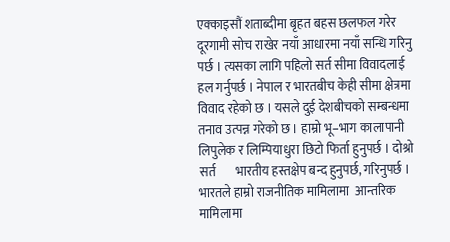एक्काइसौं शताब्दीमा बृहत बहस छलफल गरेर दूरगामी सोच राखेर नयाँ आधारमा नयाँ सन्धि गरिनु पर्छ । त्यसका लागि पहिलो सर्त सीमा विवादलाई हल गर्नुपर्छ । नेपाल र भारतबीच केही सीमा क्षेत्रमा विवाद रहेको छ । यसले दुई देशबीचको सम्बन्धमा तनाव उत्पन्न गरेको छ । हाम्रो भू–भाग कालापानी लिपुलेक र लिम्पियाधुरा छिटो फिर्ता हुनुपर्छ । दोश्रो सर्त        भारतीय हस्तक्षेप बन्द हुनुपर्छ, गरिनुपर्छ । भारतले हाम्रो राजनीतिक मामिलामा  आन्तरिक मामिलामा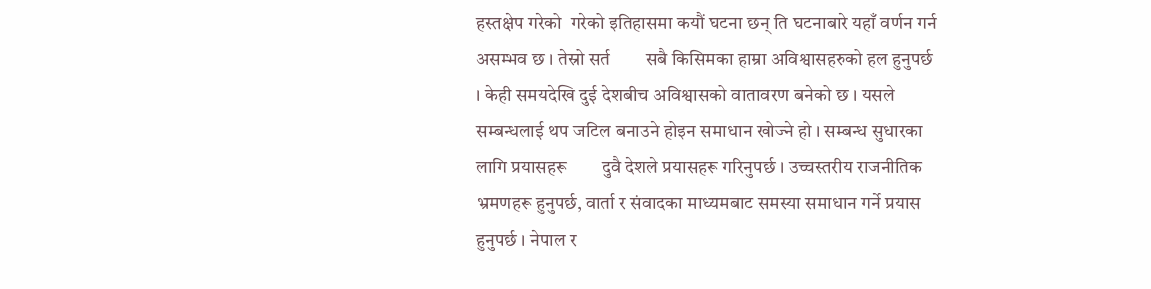हस्तक्षेप गरेको  गरेको इतिहासमा कयौं घटना छन् ति घटनाबारे यहाँ वर्णन गर्न असम्भव छ । तेस्रो सर्त        सबै किसिमका हाम्रा अविश्वासहरुको हल हुनुपर्छ । केही समयदेखि दुई देशबीच अविश्वासको वातावरण बनेको छ । यसले सम्बन्धलाई थप जटिल बनाउने होइन समाधान खोज्ने हो । सम्बन्ध सुधारका लागि प्रयासहरू        दुवै देशले प्रयासहरू गरिनुपर्छ । उच्चस्तरीय राजनीतिक भ्रमणहरू हुनुपर्छ, वार्ता र संवादका माध्यमबाट समस्या समाधान गर्ने प्रयास हुनुपर्छ । नेपाल र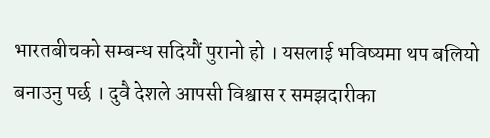भारतबीचको सम्बन्ध सदियौं पुरानो हो । यसलाई भविष्यमा थप बलियो बनाउनु पर्छ । दुवै देशले आपसी विश्वास र समझदारीका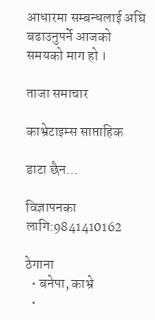आधारमा सम्बन्धलाई अघि बढाउनुपर्ने आजको समयको माग हो ।

ताजा समाचार

काभ्रेटाइम्स साप्ताहिक

डाटा छैन...

विज्ञापनका लागि:9841410162

ठेगाना
  • बनेपा, काभ्रे
  •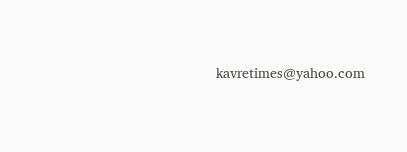kavretimes@yahoo.com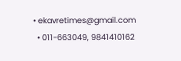• ekavretimes@gmail.com
  • 011-663049, 9841410162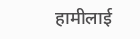हामीलाई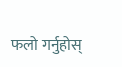फलो गर्नुहोस्